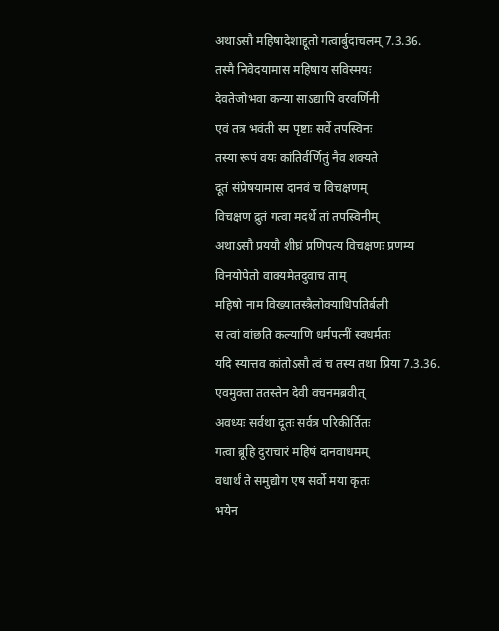अथाऽसौ महिषादेशाद्दूतो गत्वार्बुदाचलम् 7.3.36.
तस्मै निवेदयामास महिषाय सविस्मयः
देवतेजोभवा कन्या साऽद्यापि वरवर्णिनी
एवं तत्र भवंती स्म पृष्टाः सर्वे तपस्विनः
तस्या रूपं वयः कांतिर्वर्णितुं नैव शक्यते
दूतं संप्रेषयामास दानवं च विचक्षणम्
विचक्षण द्रुतं गत्वा मदर्थे तां तपस्विनीम्
अथाऽसौ प्रययौ शीघ्रं प्रणिपत्य विचक्षणः प्रणम्य विनयोपेतो वाक्यमेतदुवाच ताम्
महिषो नाम विख्यातस्त्रैलोक्याधिपतिर्बली
स त्वां वांछति कल्याणि धर्मपत्नीं स्वधर्मतः
यदि स्यात्तव कांतोऽसौ त्वं च तस्य तथा प्रिया 7.3.36.
एवमुक्ता ततस्तेन देवी वचनमब्रवीत्
अवध्यः सर्वथा दूतः सर्वत्र परिकीर्तितः
गत्वा ब्रूहि दुराचारं महिषं दानवाधमम्
वधार्थं ते समुद्योग एष सर्वो मया कृतः
भयेन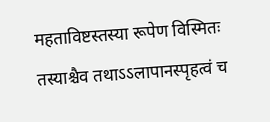महताविष्टस्तस्या रूपेण विस्मितः तस्याश्चैव तथाऽऽलापानस्पृहत्वं च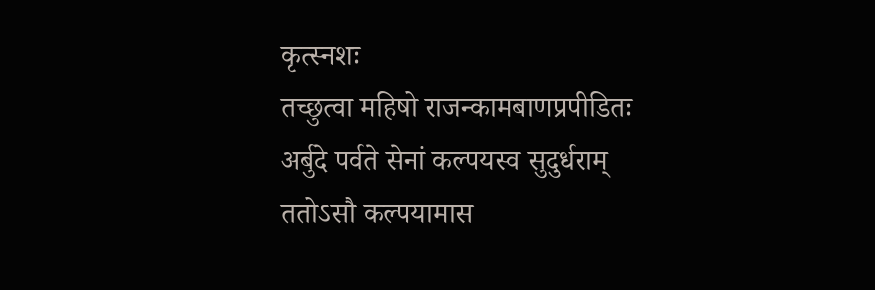कृत्स्नशः
तच्छुत्वा महिषो राजन्कामबाणप्रपीडितः
अर्बुदे पर्वते सेनां कल्पयस्व सुदुर्धराम्
ततोऽसौ कल्पयामास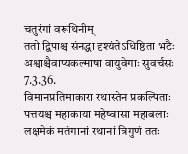चतुरंगां वरूथिनीम्
ततो द्विपाश्च संनद्धा दृश्यंतेऽधिष्ठिता भटैः
अश्वाश्चैवाप्यकल्माषा वायुवेगाः सुवर्चसः 7.3.36.
विमानप्रतिमाकारा रथास्तेन प्रकल्पिताः
पत्तयश्च महाकाया महेष्वासा महाबलाः
लक्षमेकं मतंगानां रथानां त्रिगुणं ततः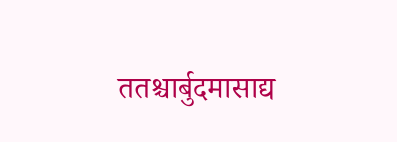ततश्चार्बुदमासाद्य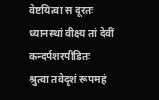वेष्टयित्वा स दूरतः
ध्यानस्थां वीक्ष्य तां देवीं कन्दर्पशरपीडितः
श्रुत्वा तवेदृशं रूपमहं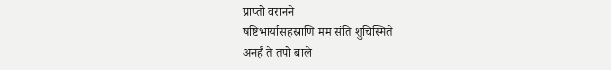प्राप्तो वरानने
षष्टिभार्यासहस्राणि मम संति शुचिस्मिते
अनर्हं ते तपो बाले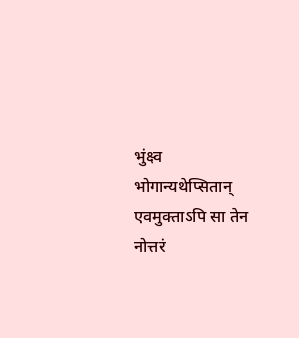भुंक्ष्व भोगान्यथेप्सितान्
एवमुक्ताऽपि सा तेन नोत्तरं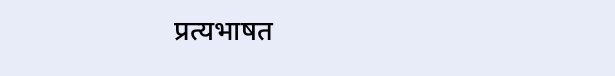प्रत्यभाषत